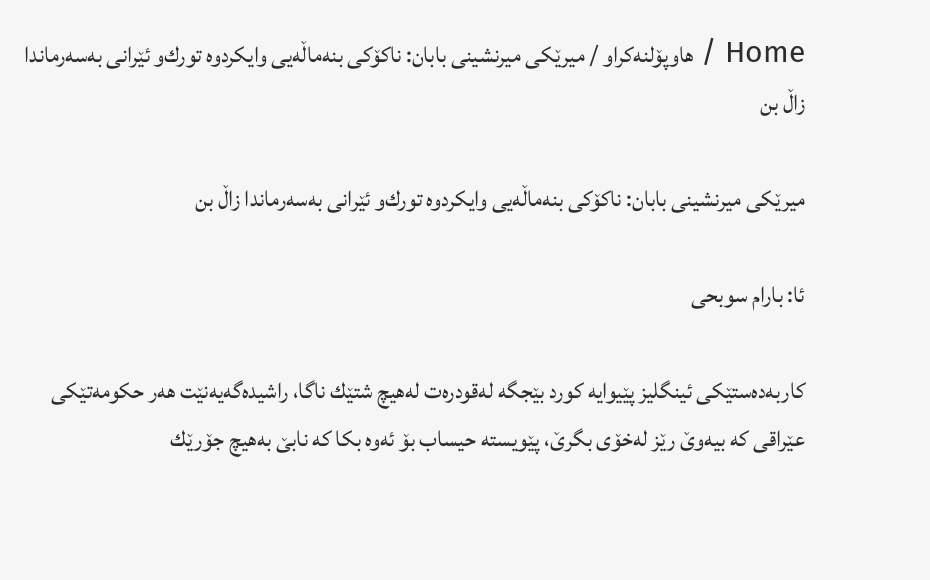Home / هاوپۆلنه‌كراو / میرێکی میرنشینی بابان: ناكۆكی‌ بنه‌ماڵه‌یی‌ وایکردوە تورك‌و ئێرانی‌ به‌سه‌رماندا زاڵ بن

میرێکی میرنشینی بابان: ناكۆكی‌ بنه‌ماڵه‌یی‌ وایکردوە تورك‌و ئێرانی‌ به‌سه‌رماندا زاڵ بن

ئا: بارام سوبحی

كاربه‌ده‌ستێكی‌ ئینگلیز پێیوایه‌ كورد بێجگه‌ له‌قودره‌ت له‌هیچ شتێك ناگا، راشیده‌گه‌یه‌نێت هه‌ر حكومه‌تێكی‌ عێراقی‌ كه‌ بیه‌وێ‌ رێز له‌خۆی‌ بگرێ‌، پێویسته‌ حیساب بۆ ئه‌وه‌ بكا كه‌ نابێ‌ به‌هیچ جۆرێك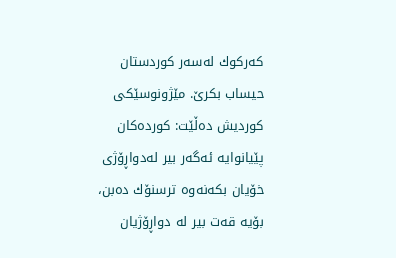كه‌ركوك له‌سه‌ر كوردستان حیساب بكرێ‌. مێژونوسێكی‌ كوردیش ده‌ڵێت: كورده‌كان پێیانوایه‌ ئه‌گه‌ر بیر له‌دواڕۆژی‌ خۆیان بكه‌نه‌وه‌ ترسنۆك ده‌بن، بۆیه‌ قه‌ت بیر له‌ دواڕۆژیان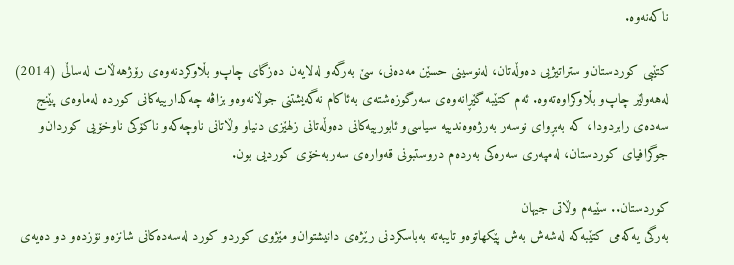ناكه‌نه‌وه‌.

كتێبی‌ كوردستان‌و ستراتیژیی‌ ده‌وڵه‌تان، له‌نوسینی‌ حسێن مه‌ده‌نی‌، سێ‌ به‌رگه‌و له‌لایه‌ن ده‌زگای‌ چاپ‌و بڵاوكردنه‌وه‌ی‌ رۆژهه‌ڵات له‌ساڵی‌ (2014) له‌هه‌ولێر چاپ‌و بڵاوكراوه‌ته‌وه‌. ئه‌م كتێبه‌ گێڕانه‌وه‌ی‌ سه‌رگوزه‌شته‌ی‌ به‌ئاكام نه‌گه‌یشتنی‌ جوڵانه‌وه‌‌و بزاڤه‌ چه‌كدارییه‌كانی‌ كورده‌ له‌ماوه‌ی‌ پێنج سه‌ده‌ی‌ رابردودا، كه‌ به‌بڕوای‌ نوسه‌ر به‌رژه‌وه‌ندییه‌ سیاسی‌‌و ئابورییه‌كانی‌ ده‌وڵه‌تانی‌ زلهێزی‌ دنیاو وڵاتانی‌ ناوچه‌كه‌‌و ناكۆكی‌ ناوخۆیی‌ كوردان‌و جوگرافیای‌ كوردستان، له‌مپه‌ری‌ سه‌ره‌كی‌ به‌رده‌م دروستبونی‌ قه‌واره‌ی‌ سه‌ربه‌خۆی‌ كوردیی بون.

كوردستان.. سێیه‌م وڵاتی‌ جیهان
به‌رگی‌ یه‌كه‌می‌ كتێبه‌كه‌ له‌شه‌ش به‌ش پێكهاتوه‌و تایبه‌ته‌ به‌باسكردنی‌ رێژه‌ی‌ دانیشتوان‌و مێژوی‌ كوردو كورد له‌سه‌ده‌كانی‌ شانزه‌و نۆزده‌و دو ده‌یه‌ی‌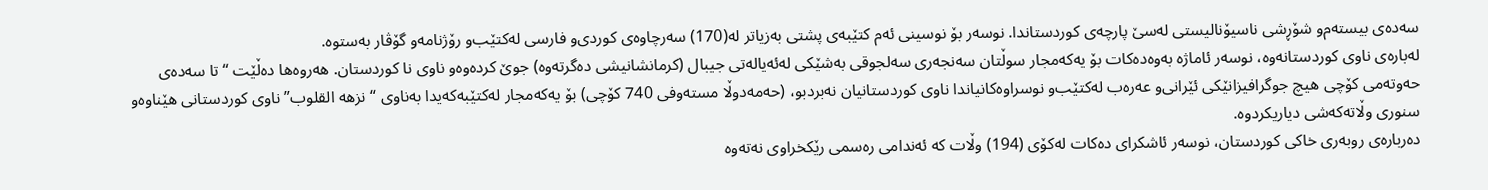سه‌ده‌ی‌ بیسته‌م‌و شۆڕشی‌ ناسیۆنالیستی‌ له‌سێ‌ پارچه‌ی‌ كوردستاندا. نوسه‌ر بۆ نوسینی‌ ئه‌م كتێبه‌ی‌ پشتی‌ به‌زیاتر له‌(170) سه‌رچاوه‌ی‌ كوردی‌‌و فارسی‌ له‌كتێب‌و رۆژنامه‌و گۆڤار به‌ستوه‌.
له‌باره‌ی‌ ناوی‌ كوردستانه‌وه‌، نوسه‌ر ئاماژه‌ به‌وه‌ده‌كات بۆ یه‌كه‌مجار سوڵتان سه‌نجه‌ری‌ سه‌لجوقی‌ به‌شێكی‌ له‌ئه‌یاله‌تی‌ جیبال (كرمانشانیشی‌ ده‌گرته‌وه‌) جوێ‌ كرده‌وه‌و ناوی‌ نا كوردستان. هه‌روه‌ها ده‌ڵێت “تا سه‌ده‌ی‌ حه‌وته‌می‌ كۆچی هیچ جوگرافیزانێكی‌ ئێرانی‌‌و عه‌ره‌ب له‌كتێب‌و نوسراوه‌كانیاندا ناوی‌ كوردستانیان نه‌بردبو، (حه‌مه‌دوڵا مسته‌وفی‌ 740 كۆچی‌) بۆ یه‌كه‌مجار له‌كتێبه‌كه‌یدا به‌ناوی‌ “نزهه‌ القلوب” ناوی‌ كوردستانی‌ هێناوه‌و سنوری‌ وڵاته‌كه‌شی‌ دیاریكردوه‌.
ده‌رباره‌ی‌ روبه‌ری‌ خاكی‌ كوردستان، نوسه‌ر ئاشكرای‌ ده‌كات له‌كۆی‌ (194) وڵات كه‌ ئه‌ندامی‌ ره‌سمی‌ رێكخراوی‌ نه‌ته‌وه‌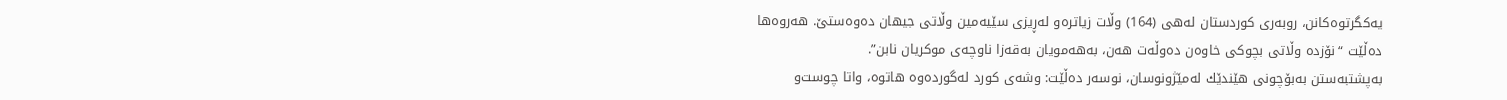یه‌كگرتوه‌كانن، روبه‌ری‌ كوردستان له‌هی‌ (164) وڵات زیاتره‌و له‌ڕیزی‌ سێیه‌مین وڵاتی‌ جیهان ده‌وه‌ستێ‌. هه‌روه‌ها ده‌ڵێت “نۆزده‌ وڵاتی‌ بچوكی‌ خاوه‌ن ده‌وڵه‌ت هه‌ن، به‌هه‌مویان به‌قه‌زا ناوچه‌ی‌ موكریان نابن”.
به‌پشتبه‌ستن به‌بۆچونی‌ هێندێك له‌مێژونوسان، نوسه‌ر ده‌ڵێت: وشه‌ی‌ كورد له‌گورده‌وه‌ هاتوه‌، واتا چوست‌و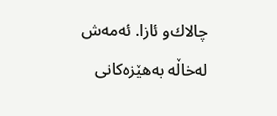چالاك‌و ئازا. ئه‌مه‌ش له‌خاڵه‌ به‌هێزه‌كانی‌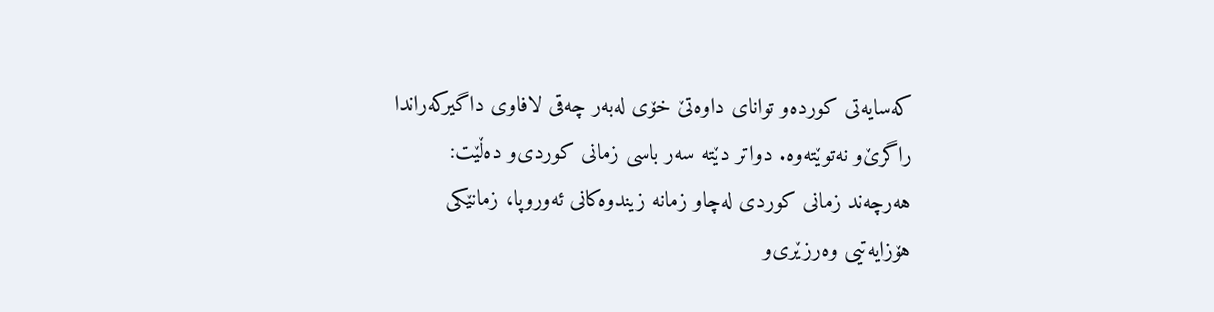كه‌سایه‌تی‌ كورده‌و توانای‌ داوه‌تێ‌ خۆی‌ له‌به‌ر چه‌قی‌ لافاوی‌ داگیركه‌راندا راگرێ‌‌و نه‌توێته‌وه‌. دواتر دێته‌ سه‌ر باسی‌ زمانی‌ كوردی‌‌و ده‌ڵێت: هه‌رچه‌ند زمانی‌ كوردی‌ له‌چاو زمانه‌ زیندوه‌كانی‌ ئه‌وروپا، زمانێكی‌ هۆزایه‌تیی‌ وه‌رزێری‌‌و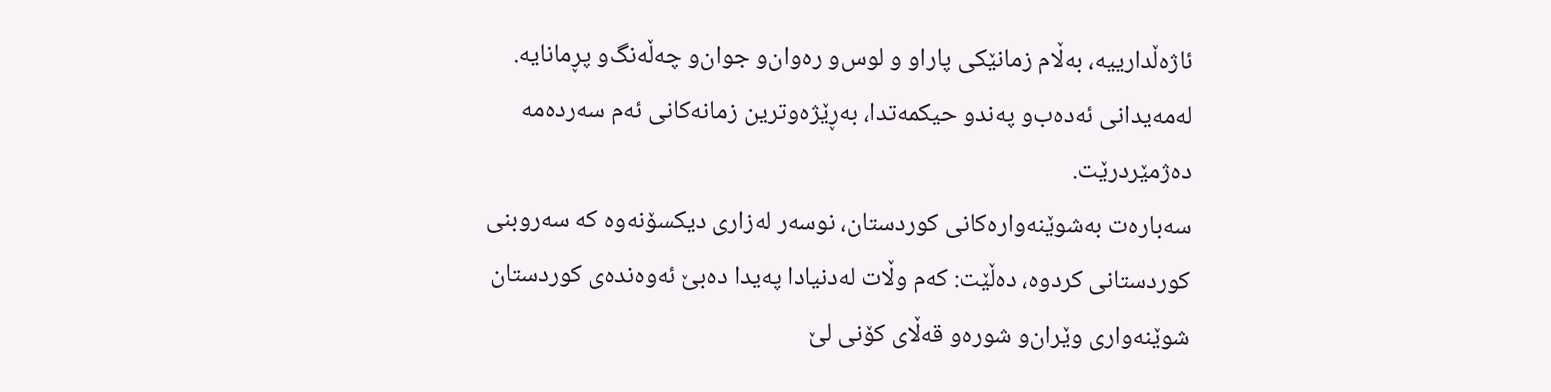ئاژه‌ڵدارییه‌، به‌ڵام زمانێكی‌ پاراو و لوس‌و ره‌وان‌و جوان‌و چه‌ڵه‌نگ‌و پڕمانایه‌. له‌مه‌یدانی‌ ئه‌ده‌ب‌و په‌ندو حیكمه‌تدا، به‌ڕێژه‌وترین زمانه‌كانی‌ ئه‌م سه‌رده‌مه‌ ده‌ژمێردرێت.
سه‌باره‌ت به‌شوێنه‌واره‌كانی‌ كوردستان، نوسه‌ر له‌زاری‌ دیكسۆنه‌وه‌ كه‌ سه‌روبنی‌ كوردستانی‌ كردوه‌، ده‌ڵێت: كه‌م وڵات له‌دنیادا په‌یدا ده‌بێ‌ ئه‌وه‌نده‌ی‌ كوردستان شوێنه‌واری‌ وێران‌و شوره‌و قه‌ڵای‌ كۆنی‌ لێ‌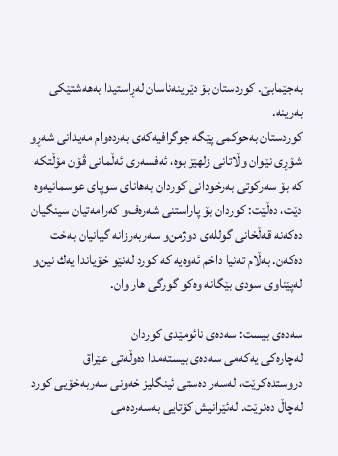به‌جێمابێ‌. كوردستان بۆ دێرینه‌ناسان له‌ڕاستیدا به‌هه‌شتێكی‌ به‌رینه‌.
كوردستان به‌حوكمی‌ پێگه‌ جوگرافیه‌كه‌ی‌ به‌رده‌وام مه‌یدانی‌ شه‌ڕو شۆڕی‌ نێوان وڵاتانی‌ زلهێز بوه‌، ئه‌فسه‌ری‌ ئه‌ڵمانی‌ ڤۆن مۆڵتكه‌ كه‌ بۆ سه‌ركوتی‌ به‌رخودانی‌ كوردان به‌هانای‌ سوپای‌ عوسمانیه‌وه‌ دێت، ده‌ڵێت: كوردان بۆ پاراستنی‌ شه‌ره‌ف‌و كه‌رامه‌تیان سینگیان ده‌كه‌نه‌ قه‌ڵخانی‌ گولله‌ی‌ دوژمن‌و سه‌ربه‌رزانه‌ گیانیان به‌خت ده‌كه‌ن. به‌ڵام ته‌نیا داخم ئه‌وه‌یه‌ كه‌ كورد له‌نێو خۆیاندا یه‌ك نین‌و له‌پێناوی‌ سودی‌ بێگانه‌ وه‌كو گورگی‌ هار وان.

سه‌ده‌ی‌ بیست: سه‌ده‌ی‌ نائومێدی‌ كوردان
له‌چاره‌كی‌ یه‌كه‌می‌ سه‌ده‌ی‌ بیسته‌مدا ده‌وڵه‌تی‌ عێراق دروستده‌كرێت، له‌سه‌ر ده‌ستی‌ ئینگلیز خه‌ونی‌ سه‌ربه‌خۆیی‌ كورد له‌چاڵ ده‌نرێت. له‌ئێرانیش كۆتایی‌ به‌سه‌رده‌می‌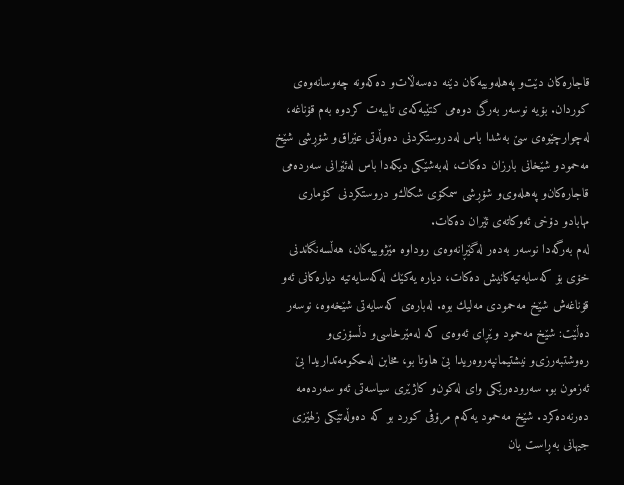قاجاره‌كان دێت‌و په‌هله‌وییه‌كان دێنه‌ ده‌سه‌ڵات‌و ده‌كه‌ونه‌ چه‌وسانه‌وه‌ی‌ كوردان. بۆیه‌ نوسه‌ر به‌رگی‌ دوه‌می‌ كتێبه‌كه‌ی‌ تایبه‌ت كردوه‌ به‌م قۆناغه‌، له‌چوارچێوه‌ی‌ سێ‌ به‌شدا باس له‌دروستكردنی‌ ده‌وڵه‌تی‌ عێراق‌و شۆڕشی‌ شێخ مه‌حمود‌و شێخانی‌ بارزان ده‌كات، له‌به‌شێكی‌ دیكه‌دا باس له‌ئێرانی‌ سه‌رده‌می‌ قاجاره‌كان‌و په‌هله‌وی‌‌و شۆڕشی‌ سمكۆی‌ شكاك‌و دروستكردنی‌ كۆماری‌ مهابادو دۆخی‌ ئه‌وكاته‌ی‌ ئێران ده‌كات.
له‌م به‌رگه‌دا نوسه‌ر به‌ده‌ر له‌گێڕانه‌وه‌ی‌ روداوه‌ مێژوییه‌كان، هه‌ڵسه‌نگاندنی‌ خۆی‌ بۆ كه‌سایه‌تیه‌كانیش ده‌كات، دیاره‌ یه‌كێك له‌كه‌سایه‌تیه‌ دیاره‌كانی‌ ئه‌و قۆناغه‌ش شێخ مه‌حمودی‌ مه‌لیك بوه‌. له‌باره‌ی‌ كه‌سایه‌تی‌ شێخه‌وه‌، نوسه‌ر ده‌ڵێت: شێخ مه‌حمود وێڕای‌ ئه‌وه‌ی‌ كه‌ له‌مێرخاسی‌‌و دڵسۆزی‌‌و ره‌وشتبه‌رزی‌‌و نیشتیمانپه‌روه‌ریدا بێ‌ هاوتا بو، مخابن له‌حكومه‌تداریدا بێ‌ ئه‌زمون بو. سه‌روده‌رێكی‌ وای‌ له‌كون‌و كاژێری‌ سیاسه‌تی‌ ئه‌و سه‌رده‌مه‌ ده‌رنه‌ده‌كرد. شێخ مه‌حمود یه‌كه‌م مرۆڤی‌ كورد بو كه‌ ده‌وڵه‌تێكی‌ زلهێزی‌ جیهانی‌ به‌ڕاست یان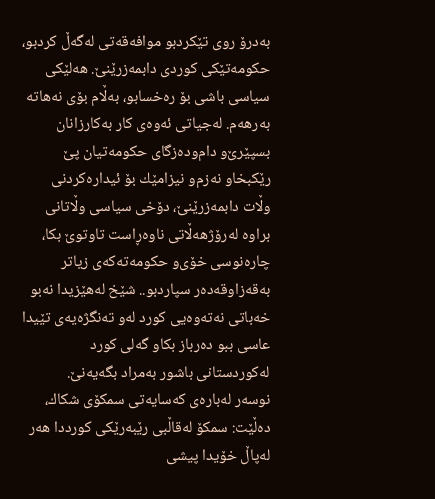به‌درۆ روی‌ تێكردبو موافه‌قه‌تی‌ له‌گه‌ڵ كردبو، حكومه‌تێكی‌ كوردی‌ دابمه‌زرێنێ‌. هه‌لێكی‌ سیاسی‌ باشی‌ بۆ ره‌خسابو، به‌ڵام بۆی‌ نه‌هاته‌ به‌رهه‌م. له‌جیاتی‌ ئه‌وه‌ی‌ كار به‌كارزانان بسپێرێ‌‌و دام‌وده‌زگای‌ حكومه‌تیان پێ‌ رێكبخا‌و نه‌زم‌و نیزامێك بۆ ئیداره‌كردنی‌ وڵات دابمه‌زرێنێ‌، دۆخی‌ سیاسی‌ وڵاتانی‌ براوه‌ له‌رۆژهه‌ڵاتی‌ ناوه‌ڕاست تاوتوێ‌ بكا، چاره‌نوسی‌ خۆی‌‌و حكومه‌ته‌كه‌ی‌ زیاتر به‌قه‌زاوقه‌ده‌ر سپاردبو.. شێخ له‌هێزیدا نه‌بو خه‌باتی‌ نه‌ته‌وه‌یی‌ كورد له‌و ته‌نگژه‌یه‌ی‌ تێیدا عاسی‌ ببو ده‌رباز بكا‌و گه‌لی‌ كورد له‌كوردستانی‌ باشور به‌مراد بگه‌یه‌نێ‌.
نوسه‌ر له‌باره‌ی‌ كه‌سایه‌تی‌ سمكۆی‌ شكاك، ده‌ڵێت: سمكۆ له‌قاڵبی‌ رێبه‌رێكی‌ كورددا هه‌ر له‌پاڵ خۆیدا پیشی‌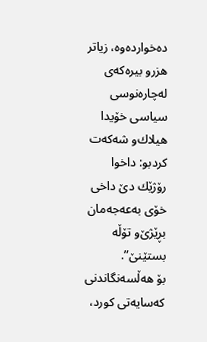ده‌خوارده‌وه‌، زیاتر هزرو بیره‌كه‌ی‌ له‌چاره‌نوسی‌ سیاسی‌ خۆیدا هیلاك‌و شه‌كه‌ت كردبو: داخوا رۆژێك دێ‌ داخی‌ خۆی‌ به‌عه‌جه‌مان بڕێژێ‌‌و تۆڵه‌ بستێنێ‌”.
بۆ هه‌ڵسه‌نگاندنی‌ كه‌سایه‌تی‌ كورد،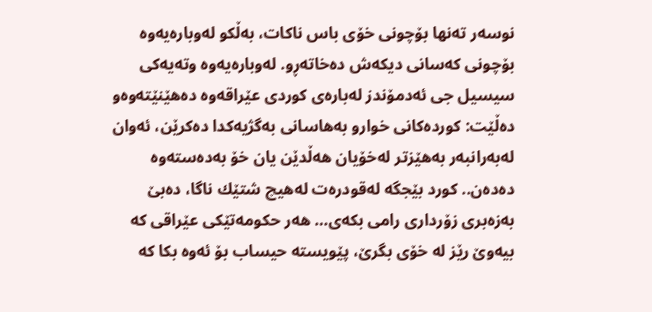نوسه‌ر ته‌نها بۆچونی‌ خۆی‌ باس ناكات، به‌ڵكو له‌وباره‌یه‌وه‌ بۆچونی‌ كه‌سانی‌ دیكه‌ش ده‌خاته‌ڕو. له‌وباره‌یه‌وه‌ وته‌یه‌كی‌ سیسیل جی‌ ئه‌دمۆندز له‌باره‌ی‌ كوردی‌ عێراقه‌وه‌ ده‌هێنێته‌وه‌و ده‌ڵێت: كورده‌كانی‌ خوارو به‌هاسانی‌ به‌گژیه‌كدا ده‌كرێن، ئه‌وان له‌به‌رانبه‌ر به‌هێزتر له‌خۆیان هه‌ڵدێن یان خۆ به‌ده‌سته‌وه‌ ده‌ده‌ن.. كورد بێجگه‌ له‌قودره‌ت له‌هیچ شتێك ناگا، ده‌بێ‌ به‌زه‌بری‌ زۆرداری‌ رامی‌ بكه‌ی‌… هه‌ر حكومه‌تێكی‌ عێراقی‌ كه‌ بیه‌وێ‌ رێز له‌ خۆی‌ بگرێ‌، پێویسته‌ حیساب بۆ ئه‌وه‌ بكا كه‌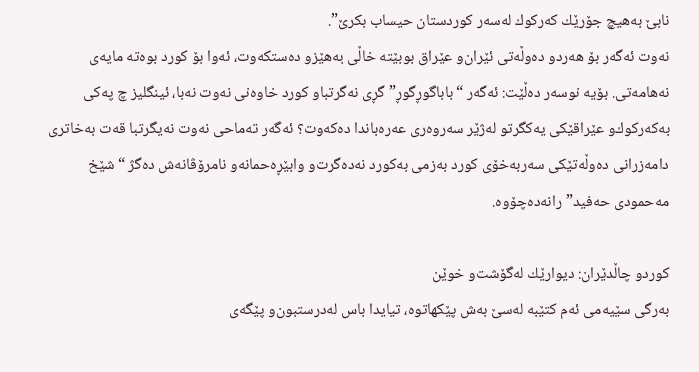نابێ‌ به‌هیچ جۆرێك كه‌ركوك له‌سه‌ر كوردستان حیساب بكرێ‌”.
نه‌وت ئه‌گه‌ر بۆ هه‌ردو ده‌وڵه‌تی‌ ئێران‌و عێراق بوبێته‌ خاڵی‌ به‌هێزو ده‌ستكه‌وت، ئه‌وا بۆ كورد بوه‌ته‌ مایه‌ی‌ نه‌هامه‌تی‌. بۆیه‌ نوسه‌ر ده‌ڵێت: ئه‌گه‌ر “باباگوڕگوڕ” گڕی‌ نه‌گرتباو كورد خاوه‌نی‌ نه‌وت نه‌با، ئینگلیز چ په‌كی‌ به‌كه‌ركوك‌و عێراقێكی‌ یه‌كگرتو له‌ژێر سه‌روه‌ری‌ عه‌ره‌باندا ده‌كه‌وت؟ ئه‌گه‌ر ته‌ماحی‌ نه‌وت نه‌یگرتبا قه‌ت به‌خاتری‌ دامه‌زرانی‌ ده‌وڵه‌تێكی‌ سه‌ربه‌خۆی‌ كورد به‌زمی‌ به‌كورد نه‌ده‌گرت‌و وابێڕه‌حمانه‌و نامرۆڤانه‌ش ده‌گژ “شێخ مه‌حمودی‌ حه‌فید”رانه‌ده‌چۆوه‌.

كوردو چاڵدێران: دیوارێك له‌گۆشت‌و خوێن
به‌رگی‌ سێیه‌می‌ ئه‌م كتێبه‌ له‌سێ‌ به‌ش پێكهاتوه‌، تیایدا باس له‌درستبون‌و پێگه‌ی‌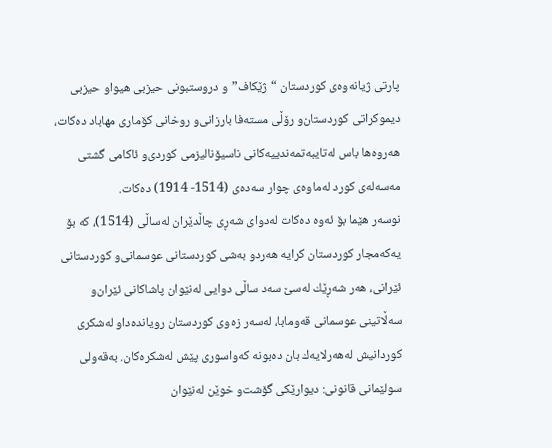پارتی‌ ژیانه‌وه‌ی‌ كوردستان “ژێكاف”و دروستبونی‌ حیزبی‌ هیواو حیزبی‌ دیموكراتی‌ كوردستان‌و رۆڵی‌ مسته‌فا بارزانی‌‌و روخانی‌ كۆماری‌ مهاباد ده‌كات، هه‌روه‌ها باس له‌تایبه‌تمه‌ندییه‌كانی‌ ناسیۆنالیزمی‌ كوردی‌‌و ئاكامی‌ گشتی‌ مه‌سه‌له‌ی‌ كورد له‌ماوه‌ی‌ چوار سه‌ده‌ی‌ (1514- 1914) ده‌كات.
نوسه‌ر هێما بۆ ئه‌وه‌ ده‌كات له‌دوای‌ شه‌ڕی‌ چاڵدێران له‌ساڵی‌ (1514)، كه‌ بۆ یه‌كه‌مجار كوردستان كرایه‌ هه‌ردو به‌شی‌ كوردستانی‌ عوسمانی‌‌و كوردستانی‌ ئێرانی‌، هه‌ر شه‌ڕێك له‌سێ‌ سه‌د ساڵی‌ دوایی‌ له‌نێوان پاشاكانی‌ ئێران‌و سه‌ڵاتینی‌ عوسمانی‌ قه‌ومابا، له‌سه‌ر زه‌وی‌ كوردستان رویانده‌دا‌و له‌شكری‌ كوردانیش له‌هه‌رلایه‌ك بان ده‌بونه‌ كه‌واسوری‌ پێش له‌شكره‌كان. به‌قه‌ولی‌ سولێمانی‌ قانونی‌: دیوارێكی‌ گۆشت‌و خوێن له‌نێوان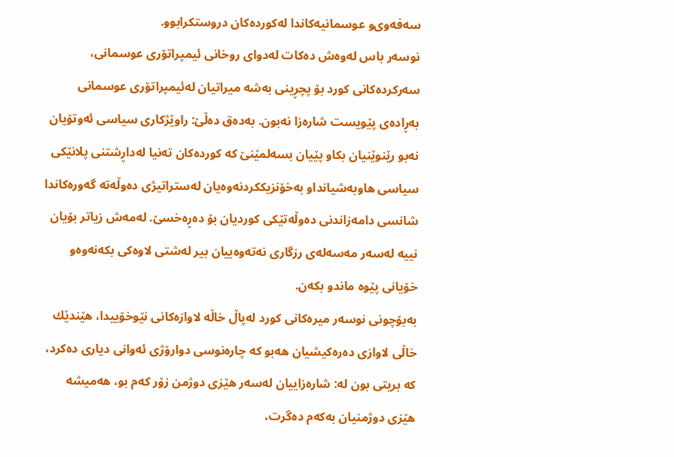سه‌فه‌وی‌‌و عوسمانیه‌كاندا له‌كورده‌كان دروستكرابوو.
نوسه‌ر باس له‌وه‌ش ده‌كات له‌دوای‌ روخانی‌ ئیمپراتۆری‌ عوسمانی‌، سه‌ركرده‌كانی‌ كورد بۆ پچڕینی‌ به‌شه‌ میراتیان له‌ئیمپراتۆری‌ عوسمانی‌ به‌ڕاده‌ی‌ پێویست شاره‌زا نه‌بون. به‌ده‌ق ده‌ڵێ‌: راوێژكاری‌ سیاسی‌ ئه‌وتۆیان نه‌بو رێنوێنیان بكا‌و پێیان بسه‌لمێنێ‌ كه‌ كورده‌كان ته‌نیا له‌داڕشتنی‌ پلانێكی‌ سیاسی‌ هاوبه‌شیانداو به‌خۆنزیككردنه‌وه‌یان له‌ستراتیژی‌ ده‌وڵه‌ته‌ گه‌وره‌كاندا شانسی‌ دامه‌زاندنی‌ ده‌وڵه‌تێكی‌ كوردیان بۆ ده‌ڕه‌خسێ‌. له‌مه‌ش زیاتر بۆیان نییه‌ له‌سه‌ر مه‌سه‌له‌ی‌ رزگاری‌ نه‌ته‌وه‌ییان بیر له‌شتی‌ لاوه‌كی‌ بكه‌نه‌وه‌و خۆیانی‌ پێوه‌ ماندو بكه‌ن.
به‌بۆچونی‌ نوسه‌ر میره‌كانی‌ كورد له‌پاڵ خاڵه‌ لاوازه‌كانی‌ نێوخۆییدا، هێندێك خاڵی‌ لاوازی‌ ده‌ره‌كیشیان هه‌بو كه‌ چاره‌نوسی‌ دوارۆژی‌ ئه‌وانی‌ دیاری‌ ده‌كرد، كه‌ بریتی‌ بون له‌: شاره‌زاییان له‌سه‌ر هێزی‌ دوژمن زۆر كه‌م بو، هه‌میشه‌ هێزی‌ دوژمنیان به‌كه‌م ده‌گرت،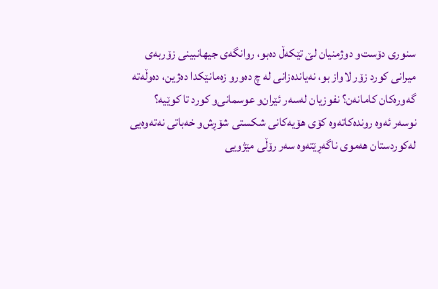سنوری‌ دۆست‌و دوژمنیان لێ‌ تێكه‌ڵ ده‌بو، روانگه‌ی‌ جیهانبینی‌ زۆربه‌ی‌ میرانی‌ كورد زۆر لاواز بو، نه‌یانده‌زانی‌ له‌ چ ده‌ورو زه‌مانێكدا ده‌ژین، ده‌وڵه‌ته‌ گه‌وره‌كان كامانه‌ن؟ نفوزیان له‌سه‌ر ئێران‌و عوسمانی‌‌و كورد تا كوێیه‌؟
نوسه‌ر ئه‌وه‌ رونده‌كاته‌وه‌ كۆی‌ هۆیه‌كانی‌ شكستی‌ شۆڕش‌و خه‌باتی‌ نه‌ته‌وه‌یی‌ له‌كوردستان هه‌موی‌ ناگه‌ڕێته‌وه‌ سه‌ر رۆڵی‌ مێژویی‌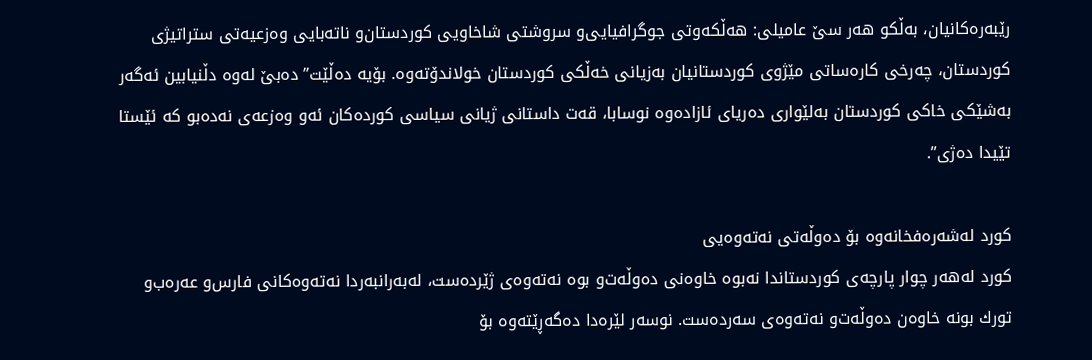رێبه‌ره‌كانیان، به‌ڵكو هه‌ر سێ‌ عامیلی‌: هه‌ڵكه‌وتی‌ جوگرافیایی‌‌و سروشتی‌ شاخاویی‌ كوردستان‌و ناته‌بایی‌ وه‌زعیه‌تی‌ ستراتیژی‌ كوردستان، چه‌رخی‌ كاره‌ساتی‌ مێژوی‌ كوردستانیان به‌زیانی‌ خه‌ڵكی‌ كوردستان خولاندۆته‌وه‌. بۆیه‌ ده‌ڵێت”ده‌بێ‌ له‌وه‌ دڵنیابین ئه‌گه‌ر به‌شێكی‌ خاكی‌ كوردستان به‌لێواری‌ ده‌ریای‌ ئازاده‌وه‌ نوسابا، قه‌ت داستانی‌ ژیانی‌ سیاسی‌ كورده‌كان ئه‌و وه‌زعه‌ی نه‌ده‌بو كه‌ ئێستا تێیدا ده‌ژی‌”.

كورد له‌شه‌ره‌فخانه‌وه‌ بۆ ده‌وڵه‌تی‌ نه‌ته‌وه‌یی‌
كورد له‌هه‌ر چوار پارچه‌ی‌ كوردستاندا نه‌بوه‌ خاوه‌نی‌ ده‌وڵه‌ت‌و بوه‌ نه‌ته‌وه‌ی‌ ژێرده‌ست، له‌به‌رانبه‌ردا نه‌ته‌وه‌كانی‌ فارس‌و عه‌ره‌ب‌و تورك بونه‌ خاوه‌ن ده‌وڵه‌ت‌و نه‌ته‌وه‌ی‌ سه‌رده‌ست. نوسه‌ر لێره‌دا ده‌گه‌ڕێته‌وه‌ بۆ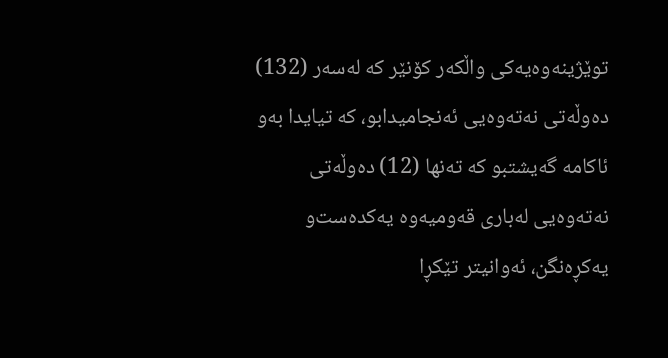توێژینه‌وه‌یه‌كی‌ واڵكه‌ر كۆنێر كه‌ له‌سه‌ر (132) ده‌وڵه‌تی‌ نه‌ته‌وه‌یی‌ ئه‌نجامیدابو، كه‌ تیایدا به‌و ئاكامه‌ گه‌یشتبو كه‌ ته‌نها (12) ده‌وڵه‌تی‌ نه‌ته‌وه‌یی‌ له‌باری‌ قه‌ومیه‌وه‌ یه‌كده‌ست‌و یه‌كڕه‌نگن، ئه‌وانیتر تێكڕا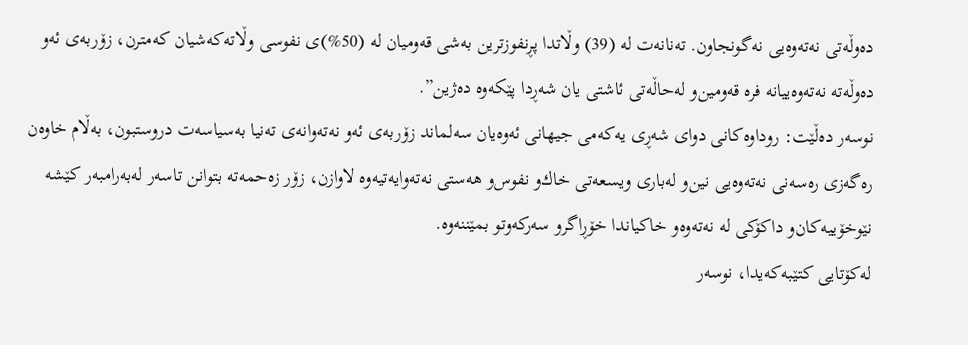ده‌وڵه‌تی‌ نه‌ته‌وه‌یی‌ نه‌گونجاون. ته‌نانه‌ت له‌ (39) وڵاتدا پڕنفوزترین به‌شی‌ قه‌ومیان له‌ (50%)ی‌ نفوسی‌ وڵاته‌كه‌شیان كه‌مترن، زۆربه‌ی‌ ئه‌و ده‌وڵه‌ته‌ نه‌ته‌وه‌ییانه‌ فره‌ قه‌ومین‌و له‌حاڵه‌تی‌ ئاشتی‌ یان شه‌ڕدا پێكه‌وه‌ ده‌ژین”.
نوسه‌ر ده‌ڵێت: روداوه‌كانی‌ دوای‌ شه‌ڕی‌ یه‌كه‌می‌ جیهانی‌ ئه‌وه‌یان سه‌لماند زۆربه‌ی‌ ئه‌و نه‌ته‌وانه‌ی‌ ته‌نیا به‌سیاسه‌ت دروستبون، به‌ڵام خاوه‌ن ره‌گه‌زی‌ ره‌سه‌نی‌ نه‌ته‌وه‌یی‌ نین‌و له‌باری‌ ویسعه‌تی‌ خاك‌و نفوس‌و هه‌ستی‌ نه‌ته‌وایه‌تیه‌وه‌ لاوازن، زۆر زه‌حمه‌ته‌ بتوانن تاسه‌ر له‌به‌رامبه‌ر كێشه‌ نێوخۆییه‌كان‌و داكۆكی‌ له‌ نه‌ته‌وه‌و خاكیاندا خۆڕاگرو سه‌ركه‌وتو بمێننه‌وه‌.
له‌كۆتایی‌ كتێبه‌كه‌یدا، نوسه‌ر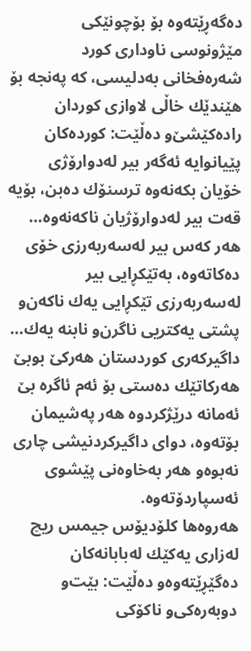ده‌گه‌ڕێته‌وه‌ بۆ بۆچونێكی‌ مێژونوسی‌ ناوداری‌ كورد شه‌ره‌فخانی‌ به‌دلیسی‌، كه‌ په‌نجه‌ بۆ هێندێك خاڵی‌ لاوازی‌ كوردان راده‌كێشێ‌‌و ده‌ڵێت: كورده‌كان پێیانوایه‌ ئه‌گه‌ر بیر له‌دوارۆژی‌ خۆیان بكه‌نه‌وه‌ ترسنۆك ده‌بن، بۆیه‌ قه‌ت بیر له‌دوارۆژیان ناكه‌نه‌وه‌… هه‌ر كه‌س بیر له‌سه‌ربه‌رزی‌ خۆی‌ ده‌كاته‌وه‌، به‌تێكڕایی‌ بیر له‌سه‌ربه‌رزی‌ تێكڕایی‌ یه‌ك ناكه‌ن‌و پشتی‌ یه‌كتریی‌ ناگرن‌و نابنه‌ یه‌ك… داگیركه‌ری‌ كوردستان هه‌ركێ‌ بوبێ‌ هه‌ركاتێك ده‌ستی‌ بۆ ئه‌م ئاگره‌ بێ‌ ئه‌مانه‌ درێژكردوه‌ هه‌ر په‌شیمان بۆته‌وه‌، دوای‌ داگیركردنیشی‌ چاری‌ نه‌بوه‌و هه‌ر به‌خاوه‌نی‌ پێشوی‌ ئه‌سپاردۆته‌وه‌.
هه‌روه‌ها كلۆدیۆس جیمس ریچ له‌زاری‌ یه‌كێك له‌بابانه‌كان ده‌گێڕێته‌وه‌و ده‌ڵێت: بێت‌و دوبه‌ره‌كی‌‌و ناكۆكی‌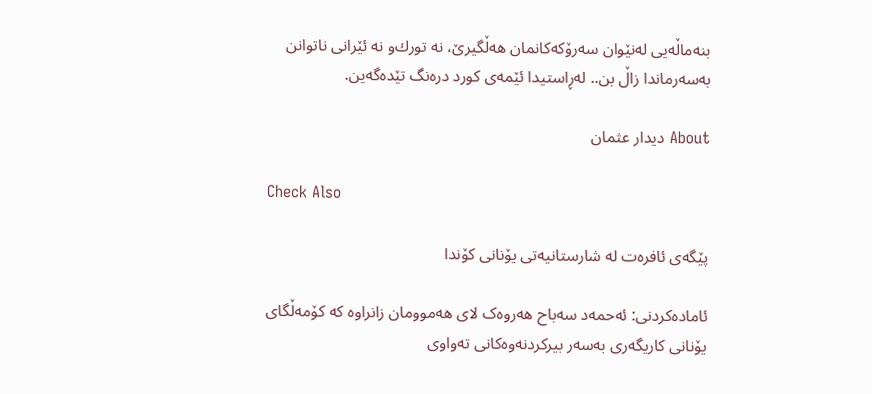بنه‌ماڵه‌یی‌ له‌نێوان سه‌رۆكه‌كانمان هه‌ڵگیرێ‌، نه‌ تورك‌و نه‌ ئێرانی‌ ناتوانن به‌سه‌رماندا زاڵ بن.. له‌ڕاستیدا ئێمه‌ی‌ كورد دره‌نگ تێده‌گه‌ین.

About دیدار عثمان

Check Also

پێگەی ئافرەت لە شارستانیەتی یۆنانی کۆندا

ئامادەکردنی: ئەحمەد سەباح هەروەک لای هەموومان زانراوە کە کۆمەڵگای یۆنانی کاریگەری بەسەر بیرکردنەوەکانی تەواوی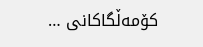کۆمەڵگاکانی …